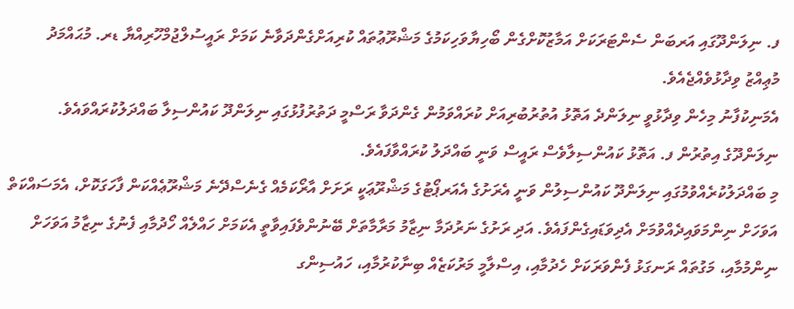ފ. ނިލަންދޫގައި އަރބަން ސެންޓަރަކަށް އަމާޒުކޮށްގެން ބޯހިޔާވަހިކަމުގެ މަޝްރޫޢުތައް ކުރިއަށްގެންދަވާނެ ކަމަށް ރައީސުލްޖުމްހޫރިއްޔާ ޑރ. މުޙައްމަދު މުޢިއްޒު ވިދާޅުވެއްޖެއެވެ.
އެމަނިކުފާނު މިހެން ވިދާޅުވީ ނިލަންދެ އަތޮޅު އުތުރުބުރިއަށް ކުރައްވަމުން ގެންދަވާ ރަސްމީ ދަތުރުފުޅުގައި ނިލަންދޫ ކައުންސިލާ ބައްދަލުކުރައްވައެވެ. ނިލަންދޫގެ އިތުރުން ފ. އަތޮޅު ކައުންސިލާވެސް ރައީސް ވަނީ ބައްދަލު ކުރައްވާފައެވެ.
މި ބައްދަލުކުރެއްވުމުގައި ނިލަންދޫ ކައުންސިލުން ވަނީ އެރަށުގެ އެއަރޕޯޓުގެ މަޝްރޫޢަކީ ރަށަށް އާރޯކަމެއް ގެނެސްދޭނެ މަޝްރޫޢެއްކަން ފާހަގަކޮށް، އެމަސައްކަތް އަވަހަށް ނިންމަވައިދެއްވުމަށް އެދިވަޑައިގެންފައެވެ. އަދި ރަށުގެ ނަރުދަމާ ނިޒާމު މަރާމާތަށް ބޭނުންވެފައިވާތީ އެކަމަށް ހައްލެއް ހޯދުމާއި ފެނުގެ ނިޒާމު އަވަހަށް ނިންމުމާއި، މަގުތައް ރަނގަޅު ފެންވަރަކަށް ހެދުމާއި، އިސްލާމީ މަރުކަޒެއް ބިނާކުރުމާއި، ހައުސިންގ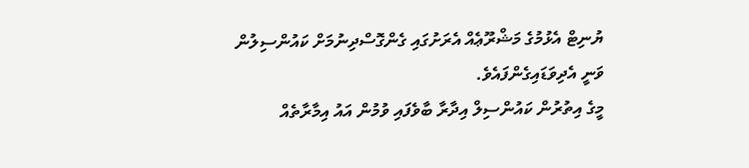ޔުނިޓް އެޅުމުގެ މަޝްރޫޢެއް އެރަށުގައި ގެންގޮސްދިނުމަށް ކައުންސިލުން ވަނީ އެދިވަޑައިގެންފައެވެ.
މީގެ އިތުރުން ކައުންސިލް އިދާރާ ބާވެފައި ވުމުން އައު އިމާރާތެއް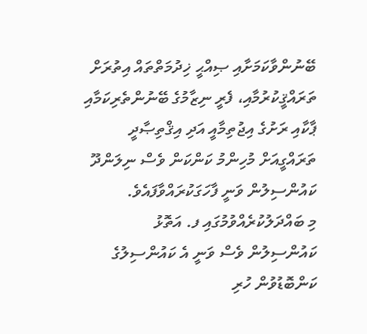ބޭނުންވާކަމަށާއި ޞިއްޙީ ޚިދުމަތްތައް އިތުރަށް ތަރައްޤީކުރުމާއި، ފެރީ ނިޒާމުގެ ބޭނުންތެރިކަމާއި ޕާކާއި ރަށުގެ އިޖުތިމާއީ އަދި އިޤްތިޞާދީ ތަރައްގީއަށް މުހިންމު ކަންކަން ވެސް ނިލަންދޫ ކައުންސިލުން ވަނީ ފާހަގަކުރައްވާފައެވެ.
މި ބައްދަލުކުރެއްވުމުގައި ފ. އަތޮޅު ކައުންސިލުން ވެސް ވަނީ އެ ކައުންސިލުގެ ކަންބޮޑުވުން ހުރި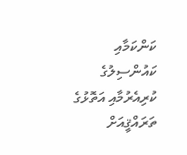ކަންކަމާއި ކައުންސިލުގެ ކުރިއެރުމާއި އަތޮޅުގެ ތަރައްޤީއަށް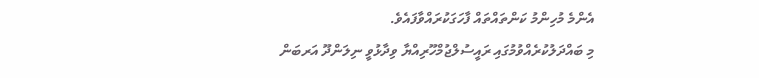އެންމެ މުހިންމު ކަންތައްތައް ފާހަގަކުރައްވާފައެވެ.
މި ބައްދަލުކުރެއްވުމުގައި ރައީސުލްޖުމްހޫރިއްޔާ ވިދާޅުވީ ނިލަންދޫ އަރބަން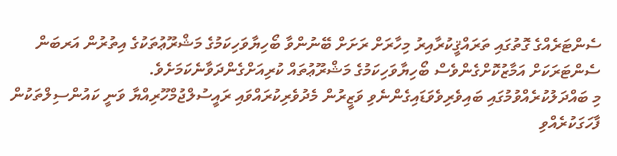ސެންޓަރެއްގެ ގޮތުގައި ތަރައްޤީކުރާއިރު މިހާރަށް ރަށަށް ބޭނުންވާ ބޯހިޔާވަހިކަމުގެ މަޝްރޫޢުތަކުގެ އިތުރުން އަރބަން ސެންޓަރަކަށް އަމާޒުކޮށްގެންވެސް ބޯހިޔާވަހިކަމުގެ މަޝްރޫޢުތައް ކުރިއަށްގެންދަވާނެކަމަށެވެ.
މި ބައްދަލުކުރެއްވުމުގައި ބައިވެރިވެވަޑައިގެންނެވި ވަޒީރުން މެދުވެރިކުރައްވައި ރައީސުލްޖުމްހޫރިއްޔާ ވަނީ ކައުންސިލްތަކުން ފާހަގަކުރެއްވި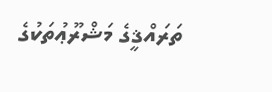ތަރައްޤީގެ މަޝްރޫޢުތަކުގެ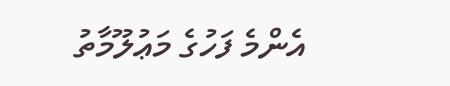އެންމެ ފަހުގެ މަޢުލޫމާތު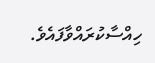ހިއްސާކުރައްވާފައެވެ.